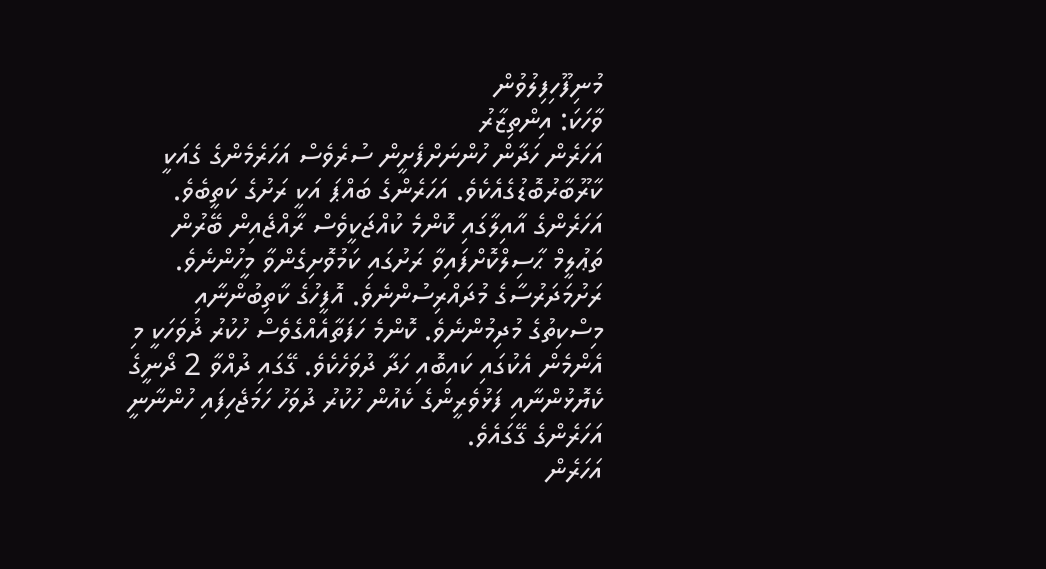މުނިފޫހިފިލުވުން
ވާހަކަ: އިންތިޒާރު
އަހަރެން ހަދާން ހުންނަށްފެށީން ސުރެވެސް އަހަރެމެންގެ ގެއަކީ ކާރޫބާރުބޮޑުގެއެކެވެ. އަހަރެންގެ ބައްޕަ އަކީ ރަށުގެ ކަތީބެވެ. އަހަރެންގެ އާއިލާގައި ކޮންމެ ކުއްޖަކީވެސް ރާއްޖެއިން ބޭރުން ތަޢުލީމް ޙާސިލްކޮށްފައިވާ ރަށުގައި ކަމުވޮށިގެންވާ މީހުންނެވެ. ރަށުމަދަރުސާގެ މުދައްރިސުންނެވެ. އޮފީހުގެ ކާތިބުންނާއި މިސްކިތުގެ މުދިމުންނެވެ. ކޮންމެ ހަފަތާއެއްގެވެސް ހުކުރު ދުވަހަކީ މި އެންމެން އެކުގައި ކައިބޮއި ހަދާ ދުވަހެކެވެ. ގޭގައި ދުއްވާ 2 ދޯނީގެ ކެޔޮޅުންނާއި ފަޅުވެރީންގެ ކެއުން ހުކުރު ދުވަހު ހަމަޖެހިފައި ހުންނާނީ އަހަރެންގެ ގޭގައެވެ.
އަހަރެން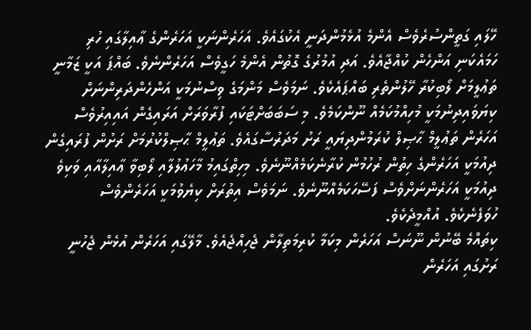ހޭލައި ގަތީންސުރެވެސް އެންމެ އުޅެމުންދަނީ އެކުގައެވެ. އަހަރެންނަކީ އަހަރެންގެ ޢާއިލާގައި ހުރި ހަމައެކަނި އަންހެން ކުއްޖާއެވެ. އަދި އުމުރުގެ ގޮތުން އެންމެ ހަގީވެސް އަހަރެންނެވެ. ބައްޕަ އަކީ ޒަމާނީ ތަޢުލީމަށް ލޯބިކުރާ ހޭލުންތެރި ބައްޕައެކެވެ. ނަމަވެސް މަންމަގެ ވިސްނުމަކީ އަންހެންދަރިންނަށް ކިޔަވައިދިނުމަކީ މުހިއްމުކަމެއް ނޫންކަމެވެ. މި ސަބަބަށްޓަކައި ފުރާވަރަށް އަރައިގެން އައިއިރުވެސް އަހަރެން ތަޢުލީމް ޙާޞިލް ކުރަމުންދިޔައީ ރަށު މަދަރުސާގައެވެ. ތަޢުލީމް ޙާޞިލްކުރުމަށް ރަށުން ފުރައިގެން ދިއުމަކީ އަހަރެންގެ ހިތުން ރުހުމުން ކުރާނެކަމެއްނޫނެވެ. މިހިތްގައިމު މާހަޢުލުލާއި ލޯބިވާ ޢާއިލާއާއި ވަކިވެ ދިއުމަކީ އަހަރެންނަށްވެސް ފަސޭހަކަމެއްނޫނެވެ. ނަމަވެސް އިތުރަށް ކިޔެވުމަކީ އަހަރެންވެސް ހުވަފެނެކެވެ. އުއްމީދެކެވެ.
ކިތައްމެ ބޭނުން ނޫނަސް އަހަރެން މިކަމާ ކުރިމަތިލާން ޖެހިއްޖެއެވެ. މާލޭގައި އަހަރެން އުޅެން ޖެހުނީ ރަށުގައި އަހަރެން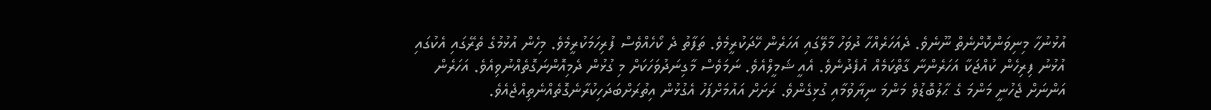އުޅުނުހާ މިނިވަންކޮށްނެތް ނޫނެވެ. ދެއަހަރެއްހާ ދުވަހު މާލޭގައި އަހަރެން ހޭދަކުރީމެވެ. ތަފާތު ދެ ކޯހެއްވެސް ފުރިހަމަކުރީމެވެ. މިހެން އުޅުމުގެ ތެރޭގައި އެކުގައި އުޅުނު ފިރިހެން ކުއްޖަކާ އަހަރެންނާ ގާތްކަމެއް އުފެދުނެވެ. އެއީ ޝަމީލްއެވެ. ނަމަވެސް މާގިނަދުވަހަކަށް މި ގުޅުން ދެމިއޮންނަގޮތެއްނުވިއެވެ. އަހަރެން އަންނަށް ޖެހުނީ މަންމަ ގެ ޙާލުބޮޑުވެ މަންމަ ނިޔާވުމާއި ގުޅިގެންވެ. ރަށަށް އައުމަށްފަހު އެގުޅުން އިތުރަށްބަދަހިކުރާނެގޮތެއްނެތިއްޖެއެވެ.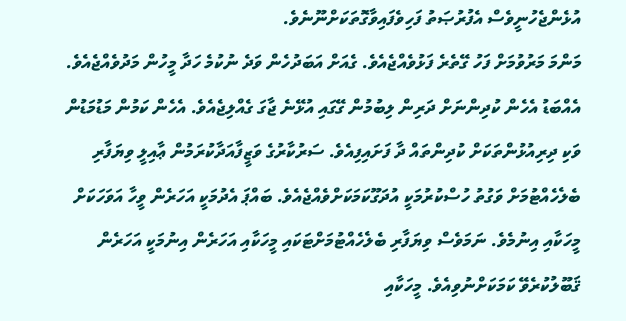އުޅެންޖެހުނީވެސް އެފުރުޞަތު ފަހިވެފައިވާގޮތަކަށްނޫނެވެ.
މަންމަ މަރުވުމަށް ފަހު ގޭތެރެ ފަޅުވެއްޖެއެވެ. ގެއަށް އަބަދުހެން ވަދެ ނުކުމެ ހަދާ މީހުން މަދުވެއްޖެއެވެ. އެއްބަޑު އެހެން ކުދިންނަށް ދަރިން ލިބުމުން ގޭގައި އުޅޭނެ ޖާގަ ގެއްލިޖެއެވެ. އެހެން ކަމުން މަޑުމަޑުން ވަކި ދިރިއުޅުންތަކަށް ކުދިންތައް ދާ ފަށައިފިއެވެ. ސަރުކާރުގެ ވަޒީފާއަދާކުރަމުން ޢާއިލީ ވިޔަފާރި ބެލެހެއްޓުމަށް ވަގުތު ހުސްކުރުމަކީ އުދަގޫކަމަކަށްވެއްޖެއެވެ. ބައްޕަ އެދުމަކީ އަހަރެން ވީހާ އަވަހަކަށް މީހަކާއި އިނުމެވެ. ނަމަވެސް ވިޔަފާރި ބެލެހެއްޓުމަށްޓަކައި މީހަކާއި އަހަރެން އިނުމަކީ އަހަރެން ޤަބޫލުކުރެވޭ ކަމަކަށްނުވިއެވެ. މީހަކާއި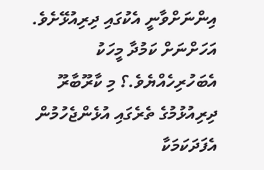އިންނަށްވާނީ އެކުގައި ދިރިއުޅޭށެވެ. އަހަށްނަށް ކަމުދާ މީހަކު އެބަހުރިހެއްޔެވެ.؟ މި ކާރޫބާރޫ ދިރިއުޅުމުގެ ތެރެގައި އުޅެންޖެހުމުން އެފަދަކަމަކާ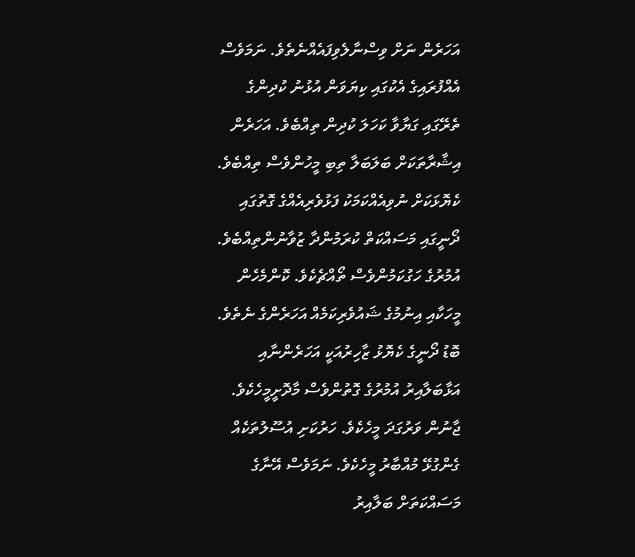އަހަރެން ނަށް ވިސްނާލެވިފައެއްނެތެވެ. ނަމަވެސް އެއްފުރައިގެ އެކުގައި ކިޔަވަން އުޅުނު ކުދިންގެ ތެރޭގައި ގަޔާވާ ކަހަލަ ކުދިން ތިއްބެވެ. އަހަރެން އިޝާރާތަކަށް ބަލަބަލާ ތިބި މީހުންވެސް ތިއްބެވެ. ކެޔޮޅަކަށް ނުވިއެއްކަމަކު ފަޅުވެރިއެއްގެ ގޮތުގައި ދޯނީގައި މަސައްކަތް ކުރަމުންދާ ޒުވާނުންތިއްބެވެ. އުމުރުގެ ހަގުކަމުންވެސް ތޯއްޗެކެވެ. ކޮންމެހެން މީހަކާއި އިނުމުގެ ޝައުވެރިކަމެއް އަހަރެންގެ ނެތެވެ.
ބޮޑު ދޯނީގެ ކެޔޮޅު ޒާހިރުއަކީ އަހަރެންނާއި އަޅާބަލާއިރު އުމުރުގެ ގޮތުންވެސް މާދޮށީމީހެކެވެ. ޖާނުން ވަރުގަދަ މީހެކެވެ. ހަރުކަށި އުސޫލުތަކެއް ގެންގުޅޭ މުއްބާރު މީހެކެވެ. ނަމަވެސް އޭނާގެ މަސައްކަތަށް ބަލާއިރު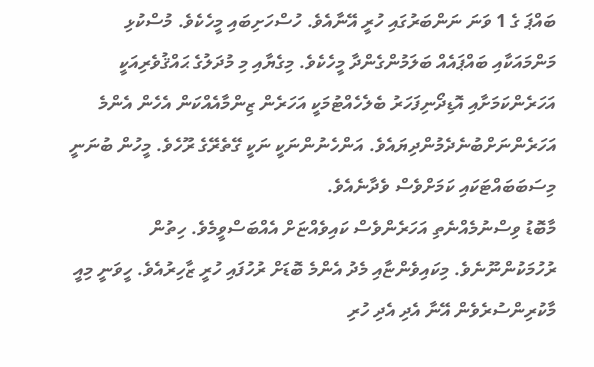ބައްޕަ ގެ 1 ވަނަ ނަންބަރުގައި ހުރީ އޭނާއެވެ. ހުސްހަށިބައި މީހެކެވެ. މުސްކުޅި މަންމައަކާއި ބައްޕައެއް ބަލަމުންގެންދާ މީހެކެވެ. މިގެޔާއި މި މުދަލުގެ ޙައްޤުވެރިއަކީ އަހަރެންކަމަށާއި އޮޑިދޯނިފަހަރު ބެލެހެއްޓުމަކީ އަހަރެން ޒިންމާއެއްކަން އެހެން އެންމެ އަހަރެންނަށްބުނެދެމުންދިޔައެވެ. އަންހެނުންނަކީ ނަކީ ގޭތެރޭގެ ރޫހެވެ. މީހުން ބުނަނީ މިސަބަބައްޓަކައި ކަމަށްވެސް ވެދާނެއެވެ.
މާބޮޑު ވިސްނުމެއްނެތި އަހަރެންވެސް ކައިވެއްޏަށް އެއްބަސްވީމެވެ. ހިތުން ރުހުމަކުންނޫނެވެ. މިކައިވެންޏާއި މެދު އެންމެ ބޮޑަށް ރުހުފައި ހުރީ ޒާހިރުއެވެ. ހީވަނީ މިއީ މާކުރިންސުރެވެން އޭނާ އެދި އެދި ހުރި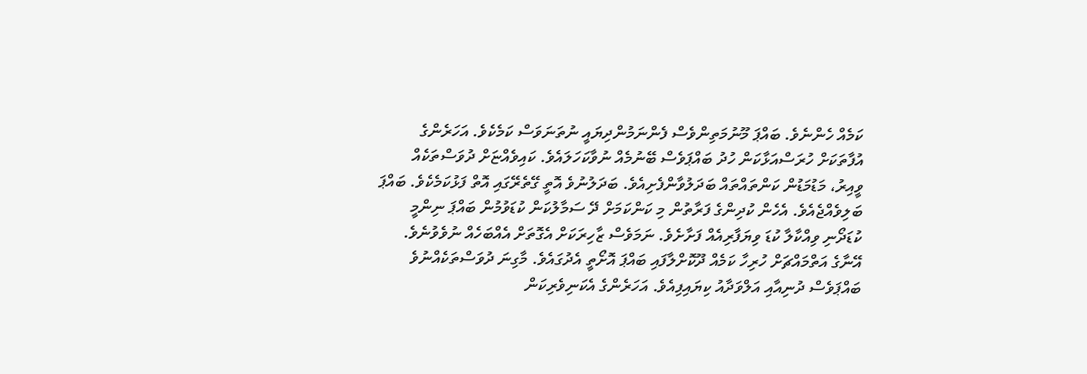ކަމެއް ހެންނެވެ. ބައްޕަ މޫނުމަތިންވެސް ފެންނަމުންދިޔައީ ނުތަނަވަސް ކަމެކެވެ. އަހަރެންގެ އުފާތަކަށް ހުރަސްއަޅާކަން ހުދު ބައްޕަވެސް ބޭނުމެއް ނުވާކަހަލައެވެ. ކައިވެއްޏަށް ދުވަސްތަކެއް ވީއިރު، މަޑުމަޑުން ކަންތައްތައް ބަދަލުވާންފެށިއެވެ. ބަދަލުނުވެ އޮތީ ގޭތެރޭގައި އޮތް ފަޅުކަމެކެވެ. ބައްޕަ ބަލިވެއްޖެއެވެ. އެހެން ކުދިންގެ ފަރާތުން މި ކަންކަމަށް ދޭ ސަމާލުކަން ކުޑަވުމުން ބައްޕަ ނިންމީ ކުޑަދޯނި ވިއްކާލާ ކުޑަ ވިޔަފާރިއެއް ފަށާށެވެ. ނަމަވެސް ޒާހިރަކަށް އެގޮތަށް އެއްބަހެއް ނުވެވުނެވެ. އޭނާގެ އަތްމައްޗަށް ހުރިހާ ކަމެއް ދޫކޮށްލާފައި ބައްޕަ އޮށޯތީ އެދުގައެވެ. މާގިނަ ދުވަސްތަކެއްނުވެ ބައްޕަވެސް ދުނިއާއި އަލްވަދާއު ކިޔައިފިއެވެ. އަހަރެންގެ އެކަނިވެރިކަން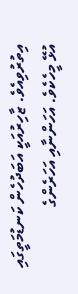އިތުރުވިއެވެ. ޒާހިރުއަކީ އަބަދުހެން ކަނޑުމަތީގައި އުޅޭ މީހެކެވެ. އަހަންނާއި އަހަރެންގެ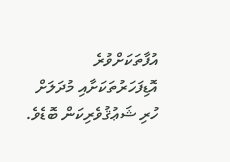އުފާތަކަށްވުރެ އޮޑިފަހަރުތަކަށާއި މުދަލަށް ހުރި ޝަޢުޤުވެރިކަން ބޮޑެވެ.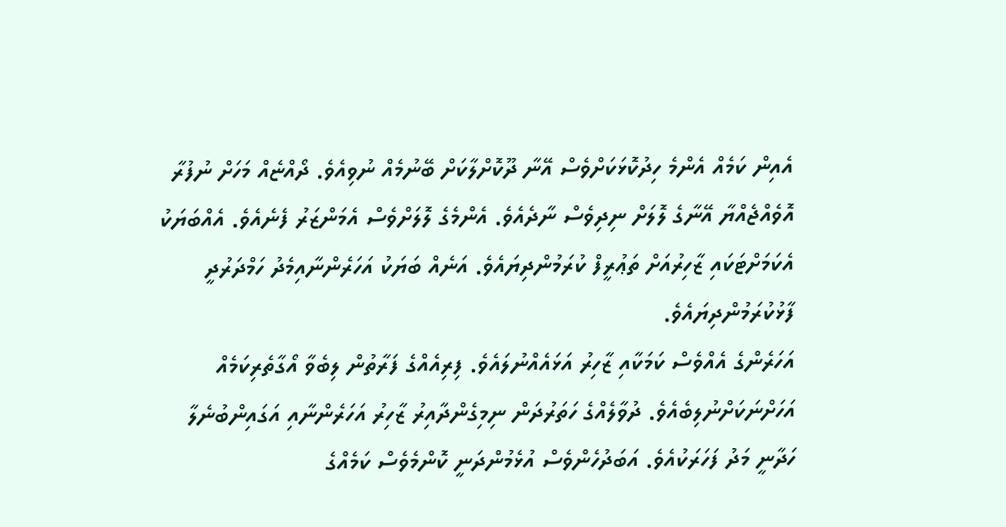އެއިން ކަމެއް އެންމެ ހިދުކޮޅަކަށްވެސް އޭނާ ދޫކޮށްލާކަށް ބޭނުމެއް ނުވިއެވެ. ދޯއްޏެއް މަހަށް ނުފުރާ އޮވެއްޖެއްޔާ އޭނާގެ ލޮލަށް ނިދިވެސް ނާދެއެވެ. އެންމެގެ ލޮލަށްވެސް އެމަންޒަރު ފެނެއެވެ. އެއްބަޔަކު އެކަމަށްޓަކައި ޒާހިރުއަށް ތަޢުރީފް ކުރަމުންދިޔައެވެ. އަނެއް ބަޔަކު އަހަރެންނާއިމެދު ހަމްދަރުދީ ފާޅުކުރަމުންދިޔައެވެ.
އަހަރެންގެ އެއްވެސް ކަމަކާއި ޒާހިރު އަޅައެއްނުލައެވެ. ފިރިއެއްގެ ފަރާތުން ލިބެވާ އޯގާތެރިކަމެއް އަހަށްނަކަށްނުލިބެއެވެ. ދުވާލެއްގެ ހަތަރުދަން ނިމިގެންދާއިރު ޒާހިރު އަހަރެންނާއި އަގައިންބުނެލާ ހަދާނީ މަދު ފަހަރަކުއެވެ. އަބަދުހެންވެސް އުޅެމުންދަނީ ކޮންމެވެސް ކަމެއްގެ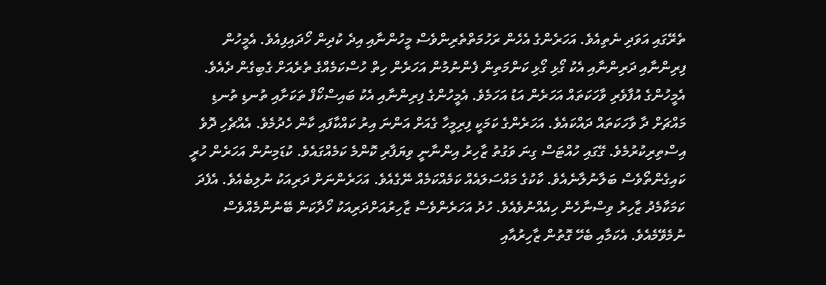ތެރޭގައި އަވަދި ނެތިއެވެ. އަހަރެންގެ އެހެން ރަހުމަތްތެރިންވެސް މީހުންނާއި އިދެ ކުދިން ހޯދައިފިއެވެ. އެމީހުން ފިރިންނާއި ދަރިންނާއި އެކު ގޯޅި ގޯޅި ކަންމަތިން ފެންނުމުން އަހަރެން ހިތް ހުސްކަމެއްގެ ތެރެއަށް ގެބިގެން ދެއެވެ. އެމީހުންގެ އުފާވެރި ވާހަކަތައް އަހަރެން އަޑު އަހަމެވެ. އެމީހުންގެ ފިރިންނާއި އެކު ބައިސްކޯފް ތަކަށާއި ތުނޑި ތުނޑި މައްޗަށް ދާ ވާހަކަތައް ދައްކައެވެ. އަހަރެންގެ ކަމަކީ ފިރިމީހާ ގެއަށް އަންނަ އިރު ކައްކާފައި ކާން ހެދުމެވެ. އެއްޗެހި ދޮވެ އިސްތިރިކުރުމެވެ. ގޭގައި ހުއްޓަސް ގިނަ ވަގުތު ޒާހިރު އިންނާނީ ވިޔަފާރި ކޮންމެ ކަމެއްގައެވެ. ކުޑަމިނުން އަހަރެން ހުރީ ކައިގެންތޯވެސް ބަލާނުލާނެއެވެ. ކާކުގެ މައްސަލައެއް ކަމެއްކަމެއް ނޭގެއެވެ. އަހަރެންނަށް ދަރިއަކު ނުލިބެއެވެ. އެފެދަ ކަމަކާމެދު ޒާހިރު ވިސްނާހެން ހިއެއްނުވެއެވެ. ހުދު އަހަރެންވެސް ޒާހިރުއަށްދަރިއަކު ހޯދާކަން ބޭނުންމެއްވެސް ނުމެވޭމެއެވެ. އެކަމާއި ބެހޭ ގޮތުން ޒާހިރުއާއި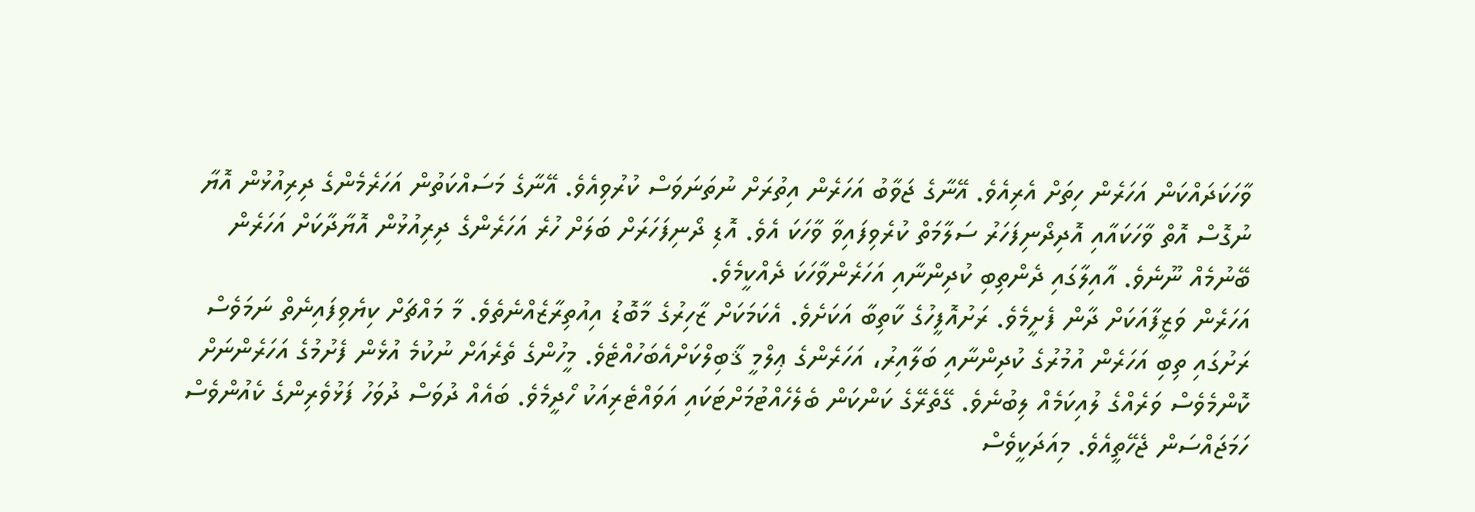ވާހަކަދައްކަން އަހަރެން ހިތަށް އެރިއެވެ. އޭނާގެ ޖަވާބު އަހަރެން އިތުރަށް ނުތަނަވަސް ކުރުވިއެވެ. އޭނާގެ މަސައްކަތުން އަހަރެމެންގެ ދިރިއުޅުން އޮޔާ ނުގޮސް އޮތް ވާހަކައާއި އޮދިދޯނިފަހަރު ސަލާމަތް ކުރެވިފައިވާ ވާހަކަ އެވެ. އޮޑި ދޯނިފަހަރަށް ބަލަށް ހުރެ އަހަރެންގެ ދިރިއުޅުން އޮޔާދާކަށް އަހަރެން ބޭނުމެއް ނޫނެވެ. އާއިލާގައި ދެންތިބި ކުދިންނާއި އަހަރެންވާހަކަ ދެއްކީމެވެ.
އަހަރެން ވަޒީފާއަކަށް ދާން ފެށީމެވެ. ރަށުއޮފީހުގެ ކާތިބާ އަކަށެވެ. އެކަމަކަށް ޒާހިރުގެ މާބޮޑު އިއުތިރާޒެއްނެތެވެ. މާ މައްޗަށް ކިޔެވިފައިނެތް ނަމަވެސް ރަށުގައި ތިބި އަހަރެން އުމުރުގެ ކުދިންނާއި ބަލާއިރު، އަހަރެންގެ ޢިލްމީ ޤާބިލްކަށްއެބަހުއްޓެވެ. މީހުންގެ ތެރެއަށް ނުކުމެ އުޅެން ފެށުމުގެ އަހަރެންނަށް ކޮންމެވެސް ވަރެއްގެ ލުއިކަމެއް ލިބުނެވެ. ގޭތެރޭގެ ކަންކަން ބެލެހެއްޓުމަށްޓަކައި އަވައްޓެރިއަކު ހޯދީމެވެ. ބައެއް ދުވަސް ދުވަހު ފަޅުވެރިންގެ ކެއުންވެސް ހަމަޖައްސަން ޖެހޭތީއެވެ. މިއަދަކީވެސް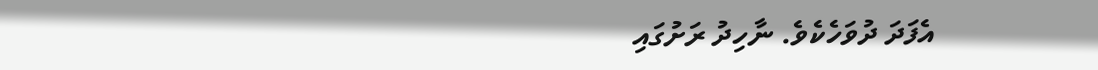އެފަދަ ދުވަހެކެވެ. ނާހިދު ރަށުގައި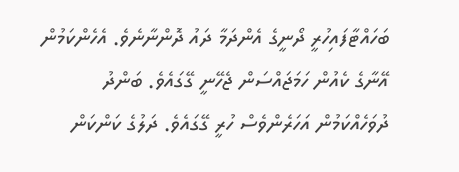ބަހައްޓާފައިހުރީ ދޯނީގެ އެންދަމާ ދައު ދޮންނާނެވެ. އެހެންކަމުން އޭނާގެ ކެއުން ހަމަޖައްސަން ޖެހޭނީ ގޭގައެވެ. ބަންދު ދުވަހެއްކަމުން އަހަރެންވެސް ހުރީ ގޭގައެވެ. ދަލުގެ ކަންކަން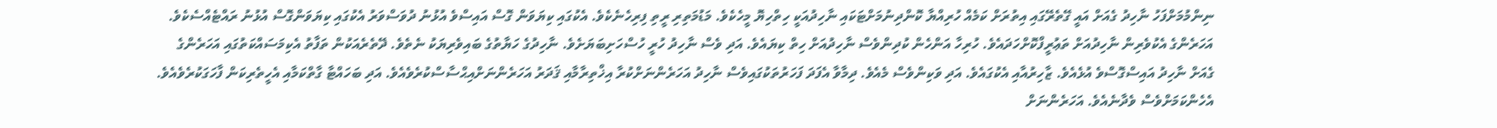ނިންމުމަށްފަހު ނާހިދު ގެއަށް އައީ ގޭތެރޭގައި އިތުރަށް ކަމެއް ހުރިއްޔާ ކޮންދިނުމަށްޓަކައި ނާހިދުއަކީ ހިތްހިޔޮ މީހެކެވެ. މަޑުމަތިރި ރީތި ފިރިހެނެކެވެ. އެކުގައި ކިޔަވަން ގޮސް އައިސްވެ އުޅުނު ދުވަސްވަރު އެކުގައި ކިޔަވަންގޮސް އުޅުނު ރައްޓެއްސެކެވެ.
އަހަރެންގެ އެކުވެރިން ނާހިދުއަށް ތަޢުރީފްކޮށްހަދައެވެ. ހުރިހާ އަންހެން ކުދިންވެސް ނާހިދުއަށް ހިތް ކިޔައެވެ. އަދި ވެސް ނާހިދު ހުރީ ހުސްހަށިބަޔަށެވެ. ނާހިދުގެ ހަޔާތުގެ ބައިވެރިޔަކު ނެތެވެ. ދޭތެރެއަކުން ތަފާތު އެކިމަސައްކަތުގައި އަހަރެންގެ ގެއަށް ނާހިދު އައިސްގޮސްވެ އުޅެއެވެ. ޒާހިރުއާއި އެކުގައެވެ. އަދި ވަކިންވެސް މެއެވެ. ދިމާވާ އެފަދަ ފަހަރުތަކުގައިވެސް ނާހިދު އަހަރެންނަށްކުރާ އިޚްތިރާމާއި ޤަދަރު އަހަރެންނަށްއިޙްސާސްކުރެވެއެވެ. އަދި ބަހައްޓާ ގާތްކަމާއި އެހީތެރިކަން ފާހަގަކުރެވެއެވެ. އެހެންކަމަށްވެސް ވެދާނެއެވެ. އަހަރެންނަށް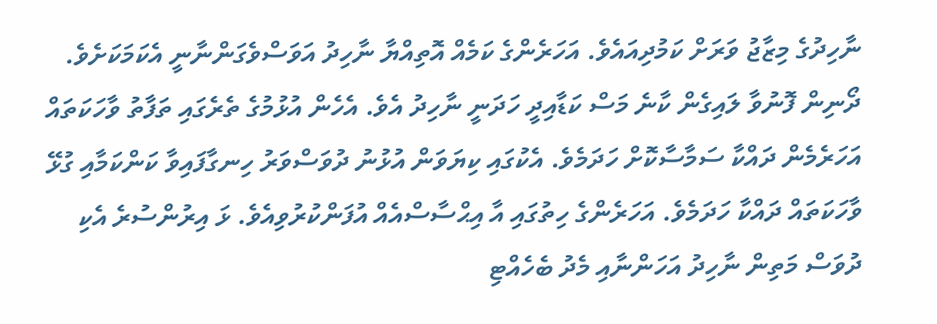ނާހިދުގެ މިޒާޖު ވަރަށް ކަމުދިއައެވެ. އަހަރެންގެ ކަމެއް އޮތިއްޔާ ނާހިދު އަވަސްވެގަންނާނީ އެކަމަކަށެވެ. ދޯނިން ފޮނުވާ ލައިގެން ކާނެ މަސް ކަޑާއިދީ ހަދަނީ ނާހިދު އެވެ. އެހެން އުޅުމުގެ ތެރެގައި ތަފާތު ވާހަކަތައް އަހަރެމެން ދައްކާ ސަމާސާކޮށް ހަދަމެވެ. އެކުގައި ކިޔަވަން އުޅުނު ދުވަސްވަރު ހިނގާފައިވާ ކަންކަމާއި ގުޅޭ ވާހަކަތައް ދައްކާ ހަދަމެވެ. އަހަރެންގެ ހިތުގައި އާ އިޙްސާސްއެއް އުފަންކުރުވިއެވެ. ޅަ އިރުންސުރެ އެކި ދުވަސް މަތިން ނާހިދު އަހަންނާއި މެދު ބެހެއްޓި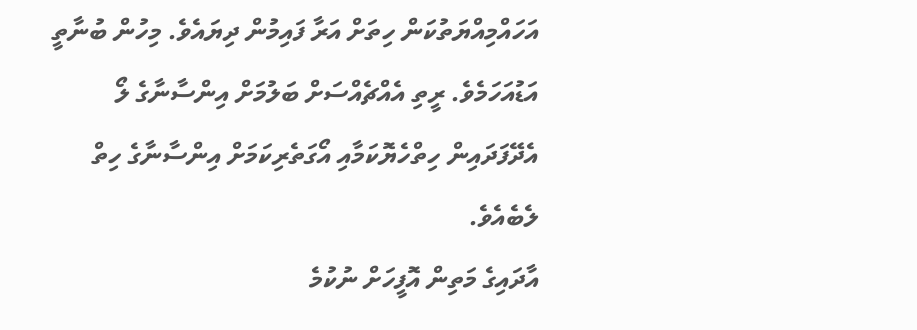އަހައްމިއްޔަތުކަން ހިތަށް އަރާ ފައިމުން ދިޔައެވެ. މިހުން ބުނާތީ އަޑުއަހަމެވެ. ރީތި އެއްޗެއްސަށް ބަލުމަށް އިންސާނާގެ ލޯ އެދޭފަދައިން ހިތްހެޔޮކަމާއި އޯގަތެރިކަމަށް އިންސާނާގެ ހިތް ލެބެއެވެ.
އާދައިގެ މަތިން އޮފީހަށް ނުކުމެ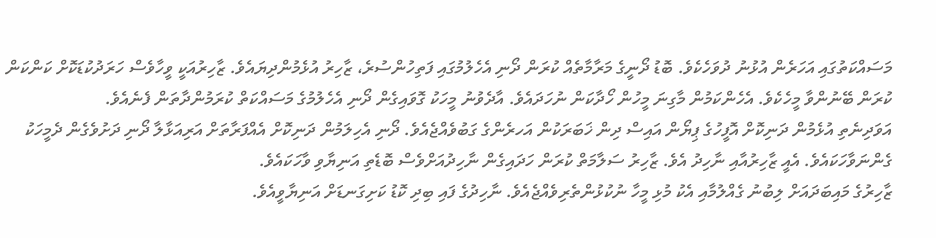މަސައްކަތުގައި އަހަރެން އުޅުނު ދުވަހެކެވެ. ބޮޑު ދޯނީގެ މަރާމާތެއް ކުރަން ދޯނި އެހެލުމުގައި ފަތިހުންސުރެ، ޒާހިރު އުޅެމުންދިޔައެވެ. ޒާހިރުއަކީ ވީހާވެސް ހަރަދުކުޑަކޮށް ކަންކަން ކުރަން ބޭނުންވާ މީހެކެވެ. އެހެންކަމުން މާގިނަ މީހުން ހޯދާކަން ނުހަދައެވެ. އާދެވުނު މީހަކު ގޮވައިގެން ދޯނި އެހެލުމުގެ މަސައްކަތް ކުރަމުންދާތަން ފެނެއެވެ.
އަވަދިނެތި އުޅެމުން ދަނިކޮށް އޮފީހުގެ ޕިޔޯން އައިސް ދިން ޚަބަރަކުން އަހރެންގެ ގަބުވެއްޖެއެވެ. ދޯނި އެހިލަމުން ދަނިކޮށް އެއްފަރާތަށް އަރިއަޅާލާ ދޯނި ދަށުވެގެން ދެމީހަކު ގެންނަވާހަކައެވެ. އެއީ ޒާހިރުއާއި ނާހިދު އެވެ. ޒާހިރު ސަލާމަތް ކުރަން ހަދައިގެން ނާހިދުއަށްވެސް ބޮޑެތި އަނިޔާވި ވާހަކައެވެ.
ޒާހިރުގެ މައިބަދައަށް ލިބުނު ގެއްލުމާއި އެކު މުޅި މީހާ ނުކުޅުންތެރިވެއްޖެއެވެ. ނާހިދުގެ ފައި ބިދި ކޮޑު ކަށިގަނޑަށް އަނިޔާވީއެވެ.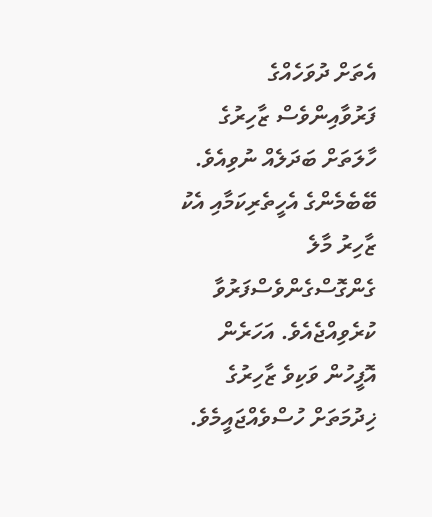އެތަށް ދުވަހެއްގެ ފަރުވާއިންވެސް ޒާހިރުގެ ހާލަތަށް ބަދަލެއް ނުވިއެވެ. ބޭބެމެންގެ އެހީތެރިކަމާއި އެކު ޒާހިރު މާލެ ގެންގޮސްގެންވެސްފަރުވާ ކުރެވިއްޖެއެވެ. އަހަރެން އޮފީހުން ވަކިވެ ޒާހިރުގެ ޚިދުމަތަށް ހުސްވެއްޖައީމެވެ.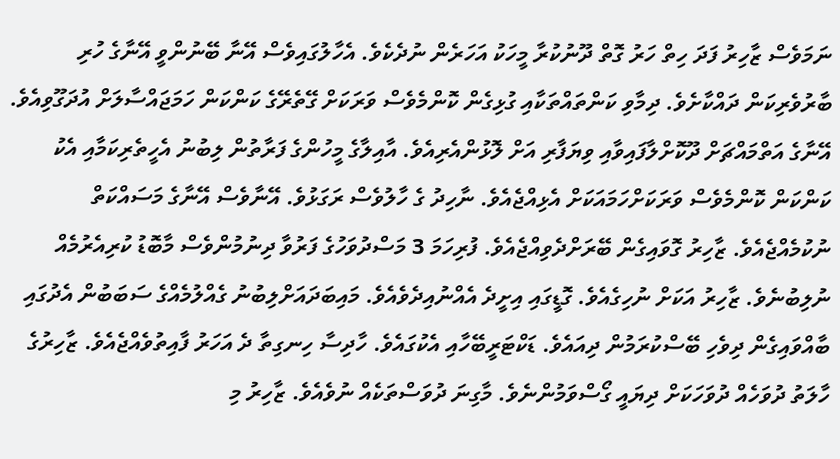ނަމަވެސް ޒާހިރު ފަދަ ހިތް ހަރު ގޮތް ދޫނުކުރާ މީހަކު އަހަރެން ނުދެކެވެ. އެހާލުގައިވެސް އޭނާ ބޭނުންވީ އޭނާގެ ހުރި ބާރުވެރިކަން ދައްކާށެވެ. ދިމާވި ކަންތައްތަކާއި ގުޅިގެން ކޮންމެވެސް ވަރަކަށް ގޭތެރޭގެ ކަންކަން ހަމަޖައްސާލަށް އުދަގޫވިއެވެ. އޭނާގެ އަތްމައްޗަށް ދޫކޮށްލާފައިވާއި ވިޔަފާރި އަށް ލޮޅުންއެރިއެވެ. އާއިލާގެ މީހުންގެ ފަރާތުން ލިބުނު އެހީތެރިކަމާއި އެކު ކަންކަން ކޮންމެވެސް ވަރަކަށްހަމައަކަށް އެޅިއްޖެއެވެ. ނާހިދު ގެ ހާލުވެސް ރަގަޅުވެ. އޭނާވެސް އޭނާގެ މަސައްކަތް ނުކުމެއްޖެއެވެ. ޒާހިރު ގޮވައިގެން ބޭރަށްދެވިއްޖެއެވެ. ފުރިހަމަ 3 މަސްދުވަހުގެ ފަރުވާ ދިނުމުންވެސް މާބޮޑު ކުރިއެރުމެއް ނުލިބުނެވެ. ޒާހިރު އަކަށް ނުހިގެއެވެ. ގޮޑީގައި އިށީދެ އެއްނުއިދެވެއެވެ. މައިބަދައަށްލިބުނު ގެއްލުމެއްގެ ސަބަބުން އެދުގައި ބާއްވައިގެން ދިވެހި ބޭސްކުރަމުން ދިއައެވެ. ޑަކްޓަރީބޭހާއި އެކުގައެވެ. ހާދިސާ ހިނގިތާ ދެ އަހަރު ފާއިތުވެއްޖެއެވެ. ޒާހިރުގެ ހާލަތު ދުވަހެއް ދުވަހަކަށް ދިޔައީ ގޯސްވަމުންނެވެ. މާގިނަ ދުވަސްތަކެއް ނުވެއެވެ. ޒާހިރު މި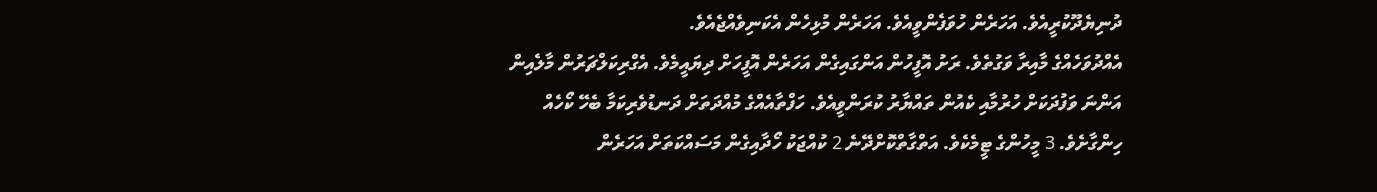ދުނިޔެދޫކުރީއެވެ. އަހަރެން ހުވަފެންވީއެވެ. އަހަރެން މުޅިހެން އެކަނިވެއްޖެއެވެ.
އެއްދުވަހެއްގެ މާއިރާ ވަގުތެވެ. ރަށު އޮފީހުން އަންގައިގެން އަހަރެން އޮފީހަށް ދިޔައީމެވެ. އެގްރިކަލްޗަރުން މާލެއިން އަންނަ ވަފުދަކަށް ހުރުމާއި ކެއުން ތައްޔާރު ކުރަންވީއެވެ. ހަފްތާއެއްގެ މުއްދަތަށް ދަނޑުވެރިކަމާ ބެހޭ ކޯހެއް ހިންގާށެވެ. 3 މީހުންގެ ޓީމެކެވެ. އަތްގާތްކޮށްދޭނެ 2 ކުއްޖަކު ހޯދާއިގެން މަސައްކަތަށް އަހަރެން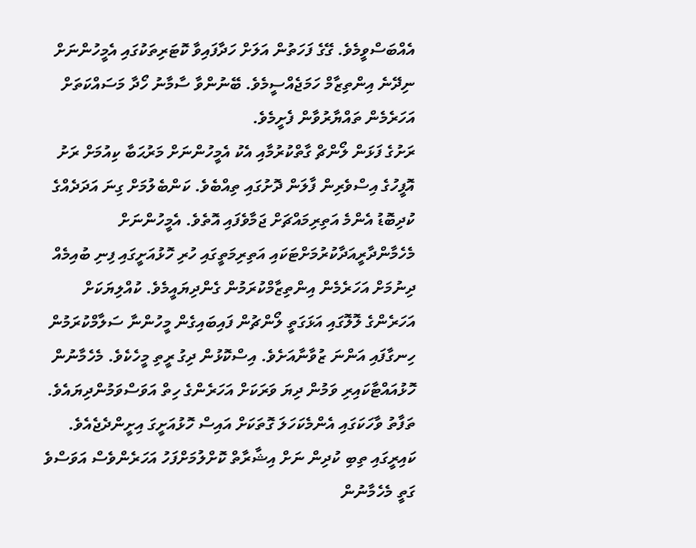އެއްބަސްވީމެވެ. ގޭގެ ފަހަތުން އަލަށް ހަދާފައިވާ ކޮޓަރިތަކުގައި އެމީހުންނަށް ނިދޭނެ އިންތިޒާމް ހަމަޖެއްސީމެވެ. ބޭނުންވާ ސާމާނު ހޯދާ މަސައްކަތަށް އަހަރެމެން ތައްޔާރުވާން ފެށީމެވެ.
ރަށުގެ ފަޅަން ލޯންޗް ގާތްކުރުމާއި އެކު އެމީހުންނަށް މަރުޙަބާ ކިއުމަށް ރަށު އޮފީހުގެ އިސްވެރިން ފާލަން ދޮށުގައި ތިއްބެވެ. ކަންބެލުމަށް ގިނަ އަދަދެއްގެ ކުދިބޮޑު އެންމެ އަތިރިމައްޗަށް ޖަމާވެފައި އޮތެވެ. އެމީހުންނަށް މެހެމާންދާރީއަދާކުރުމަށްޓަކައި އަތިރިމަތީގައި ހުރި ހޮޅުއަށީގައި ފިނި ބުއިމެއް ދިނުމަށް އަހަރެމެން އިންތިޒާމްކުރަމުން ގެންދިޔައީމެވެ. ކުއްލިޔަކަށް އަހަރެންގެ ލޮލޮގައި އަޅަގަތީ ލޯންޗުން ފައިބައިގެން މީހުންނާ ސަލާމްކުރަމުން ހިނގާފައި އަންނަ ޒުވާނާއަށެވެ. އިސްކޮޅުން ދިގު ރީތި މީހެކެވެ. މެހެމާނުން ހޮޅުއައްޓާކައިރި ވަމުން ދިޔަ ވަރަކަށް އަހަރެންގެ ހިތް އަވަސްވަމުންދިޔައެވެ. ތަފާތު ވާހަކަގައި އެންމެކަހަލަ ގޮތަކަށް އައިސް ހޮޅުއަށީގަ އިށީންދެޖެއެވެ. ކައިރީގައި ތިބި ކުދިން ނަށް އިޝާރާތް ކޮށްލުމަށްފަހު އަހަރެންވެސް އަވަސްވެ ގަތީ މެހެމާނުން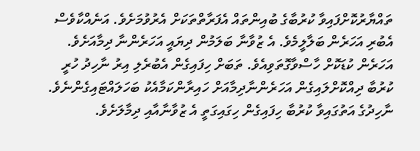ތައްޔާރުކޮށްފައިވާ ކުރުބާގެ ބުއިންތައް އެފަރާތްތަކަށް އެރުވުމަށެވެ. އަނެއްކާވެސް އެބުރި އަހަރެން ބަލާލީމެވެ. އެ ޒުވާނާ ބަލަމުން ދިޔައީ އަހަރެންނާ ދިމާއަށެވެ. އަހަރެން ކުޑަކޮށް ހާސްވާގޮތަވިއެވެ. ތަބަށް ހިފައިގެން އެބުރެލި އިރު ނާހިދު ހުރީ ކުރުބާ ދިއްކޮށްލައިގެން އަހަރެންނާދިމާއަށް ހައިރާންކަމާއެކު ބަހަލައްޓައިގެންނެވެ.
ނާހިދުގެ އަތުގައިވާ ކުރުބާ ހިފައިގެން ހިގައިގަތީ އެ ޒުވާނާއާއި ދިމާލަށެވެ.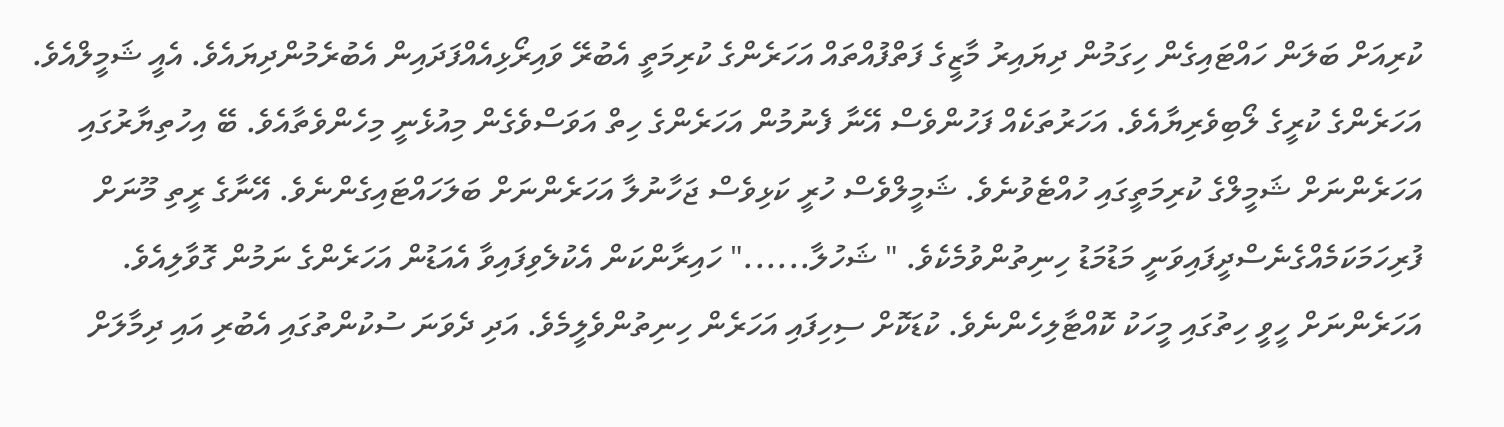ކުރިއަށް ބަލަން ހައްޓައިގެން ހިގަމުން ދިޔައިރު މާޒީގެ ފަތްފުއްތައް އަހަރެންގެ ކުރިމަތީ އެބުރޭ ވައިރޯޅިއެއްފަދައިން އެބުރެމުންދިޔައެވެ. އެއީ ޝަމީލްއެވެ. އަހަރެންގެ ކުރީގެ ލޯބިވެރިޔާއެވެ. އަހަރުތަކެއް ފަހުންވެސް އޭނާ ފެނުމުން އަހަރެންގެ ހިތް އަވަސްވެގެން މިއުޅެނީ މިހެންވެތާއެވެ. ބޭ އިހުތިޔާރުގައި އަހަރެންނަށް ޝަމީލްގެ ކުރިމަތީގައި ހުއްޓެވުނެވެ. ޝަމީލްވެސް ހުރީ ކަޅިވެސް ޖަހާނުލާ އަހަރެންނަށް ބަލަހައްޓައިގެންނެވެ. އޭނާގެ ރީތި މޫނަށް ފުރިހަމަކަމެއްގެނެސްދީފައިވަނީ މަޑުމަޑު ހިނިތުންވުމެކެވެ. " ޝަހުލާ......" ހައިރާންކަން އެކުލެވިފައިވާ އެއަޑުން އަހަރެންގެ ނަމުން ގޮވާލިއެވެ. އަހަރެންނަށް ހީވީ ހިތުގައި މީހަކު ކޮއްޓާލިހެންނެވެ. ކުޑަކޮށް ސިހިފައި އަހަރެން ހިނިތުންވެލީމެވެ. އަދި ދެވަނަ ސުކުންތުގައި އެބުރި އައި ދިމާލަށް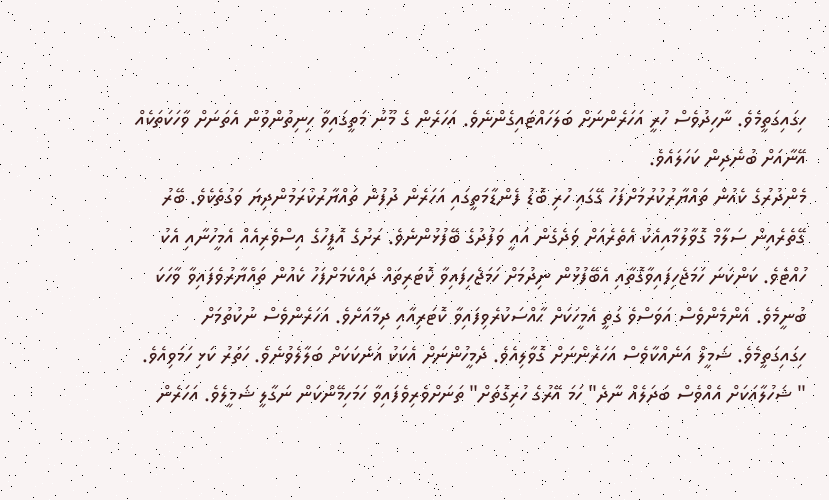ހިގައިގަތީމެވެ. ނާހިދުވެސް ހުރީ އަހަރެންނަށް ބަލަހައްޓައިގެންނެވެ. އަހަރެން ގެ މޫނު މަތީގައިވާ ހިނިތުންވުން އެތަނަށް ވާހަކަތަކެއް އޭނާއަށް ބުނެދިން ކަހަލައެވެ.
މެންދުރުގެ ކެއުން ތައްޔާރުކުރުމަށްފަހު ގޭގައި ހުރި ބޮޑު ފެންޑާމަތީގައި އަހަރެން ދުފުން ތައްޔާރުކުރަމުންދިޔަ ވަގުތެކެވެ. ބޭރު ގޭތެރެއިން ސަލާމް ގޮވާލުމާއިއެކު އެތެރެއަށް ވަދެގެން އައީ ވަފުދުގެ ބޭފުޅުންނެވެ. ރަށުގެ އޮފީހުގެ އިސްވެރިއެއް އެމީހުނާއި އެކު ހުއްޓެވެ. ކަންކަނަ ހަމަޖެހިފައިވާގޮތާއި އެބޭފުޅުން ނިދުމަށް ހަމަޖެހިފައިވާ ކޮޓަރިތައް ދައްކެމަށްފަހު ކެއުން ތައްޔާރުވެފައިވާ ވާހަކަ ބުނީމެވެ. އެންމެންވެސް އަވަސްވެ ގަތީ އެމީހަކަށް ޙާއްސަކުރެވިފައިވާ ކޮޓަރިއާއި ދިމާއަށެވެ. އަހަރެންވެސް ނުކުތުމަށް ހިގައިގަތީމެވެ. ޝަމީލް އަނެއްކާވެސް އަހަރެންނަށް ގޮވާލިއެވެ. ދެމީހުންނަށް އެކަކު އަނެކަކަށް ބަލާލެވުނެވެ. ހަތަރު ކަޅި ހަމަވިއެވެ. " ޝަހުލާއަކަށް އެއްވެސް ބަދަލެއް ނާދެ" ހަމަ އޭރުގެ ހުރިގޮތަށް" ތަނަށްވެރިވެފައިވާ ހަމަހިމޭންކަން ނަގާލީ ޝަމީލެވެ. އަހަރެން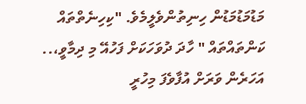މަޑުމަޑުމަޑުން ހިނިތުންވެލީމެވެ. "ކިހިނެތްތައް ކަންތައްތައް " ހާދަ ދުވަހަކަށް ފަހުއޭ މި ދިމާވީ،.. އަހަރެން ވަރަށް އުފާވެފަ މިހުރީ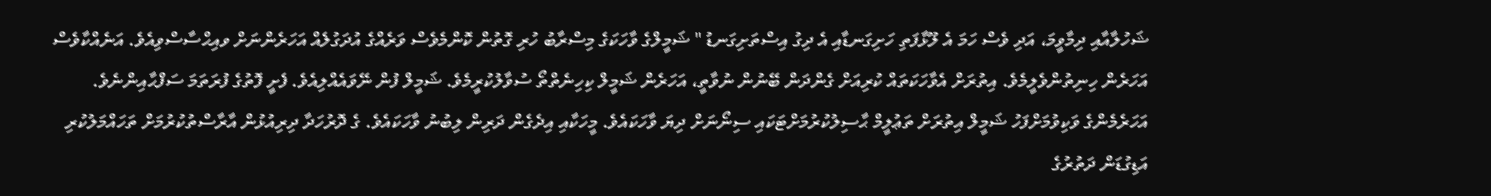ޝަހުލާއާއި ދިމާވީމަ، އަދި ވެސް ހަމަ އެ ލޫޅާފަތި ހަށިގަނޑާއި އެ ދިގު އިސްތަށިގަނޑު " ޝަމީލްގެ ވާހަކަގެ މިސްރާބު ހުރި ގޮތުން ކޮންމެވެސް ވަރެއްގެ އުދަގުލެއް އަހަރެންނަށް ވއިޙްސާސްވިއެވެ. އަނެއްކާވެސް އަހަރެން ހިނިތުންވެލީމެވެ. އިތުރަށް އެވާހަކަތައް ކުރިއަށް ގެންދަން ބޭނުން ނުވާތީ، އަހަރެން ޝަމީލް ކިހިނެތްތޯ ސުވާލުކުރީމެވެ. ޝަމީލް ފުން ނޭވައެއްލިއެވެ. ފެށީ ފޮތުގެ ފުރަތަމަ ސަފްޙާއިންނެވެ. އަހަރެމެންގެ ވަކިވުމަށްފަހު ޝަމީލް އިތުރަށް ތަޢުލީމް ޙާސިލުކުރުމަށްޓަކައި ސިނޯނަށް ދިޔަ ވާހަކައެވެ. މީހަކާއި އިދެގެން ދަރިން ލިބުނު ވާހަކައެވެ. ގެ ދޮރުހަދާ ދިރިއުޅުން އާރާސްތުކުރުމަށް ތަހައްމަލުކުރި އަޑިގުޑަން ދަތުރުގެ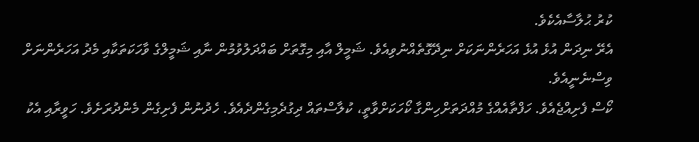ކުރު ޙުލާސާއެކެވެ.
އެރޭ ނިދަން އުޅެ އުޅެ އަހަރެންނަކަށް ނިދޭގޮތެއްނުވިއެވެ. ޝަމީލް އާއި މިގޮތަށް ބައްދަލުވުމުން ނާއި ޝަމީލްގެ ވާހަކަތަކާއި މެދު އަހަރެންނަށް ވިސްނެނީއެވެ.
ކޯސް ފެށިއްޖެއެވެ. ހަފްތާއެއްގެ މުއްދަތަށްހިންގާ ކޯހަކަށްވާތީ، ކުލާސްތައް ދިގުދެމިގެންދެއެވެ. ހެދުނުން ފެށިގެން މެންދުރަށެވެ. ހަވީރާއި އެކު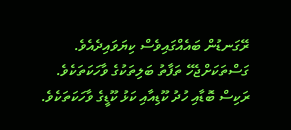ރޭގަނޑުން ބައެއްގައިވެސް ކިޔަވައިދެއެވެ. ގަސްތަކަށްޖެހޭ ތަފާތު ބަލިތަކުގެ ވާހަކަތަކެވެ. ރަކިސް ބޮޑާއި ހުދު ކޫޑިއާއި ކަޅު ކޫޑީގެ ވާހަކަތަކެވެ.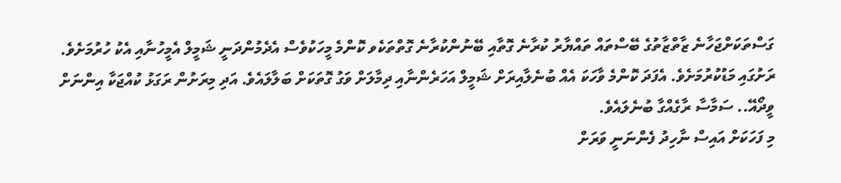ގަސްތަކަށްޖަހާނެ ޒާތްޒާތުގެ ބޭސްތައް ތައްޔާރު ކުރާނެ ގޮތާއި ބޭނުންކުރާނެ ގޮތްތަކެވ ކޮންމެ މީހަކުވެސް އެދެމުންދަނީ ޝަމީލް އެމީހުނާއި އެކު ހުރުމަށެވެ. ރަށުގައި މަޑުކުރުމަށެވެ. އެފަދަ ކޮންމެ ވާހަކަ އެއް ބުނެލާއިރަށް ޝަމީލް އަހަރެންނާއި ދިމާލަށް ވަގު ގޮތަކަށް ބަލާލައެވެ. އަދި މިރަށުން ރަގަޅު ކުއްޖަކާ އިންނަށް ވީދޯއޭ.. ސަމާސާ ރާގެއްގާ ބުނެލައެވެ.
މި ފަހަކަށް އައިސް ނާހިދު ފެންނަނީ ވަރަށް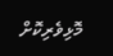މޮޅިވެރިކޮށް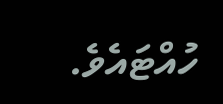ހުއްޓައެވެ.